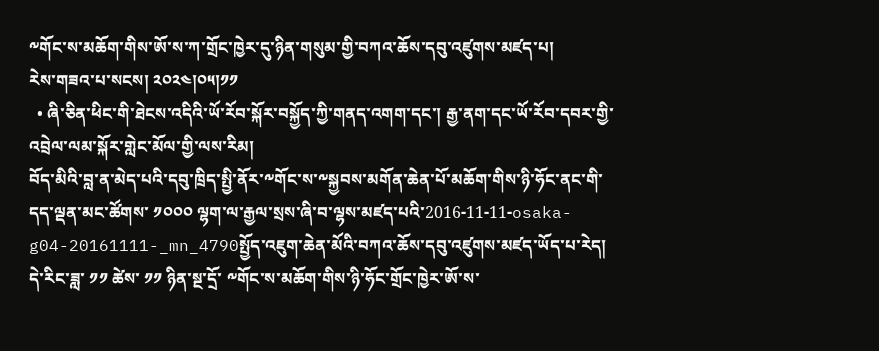༸གོང་ས་མཆོག་གིས་ཨོ་ས་ཀ་གྲོང་ཁྱེར་དུ་ཉིན་གསུམ་གྱི་བཀའ་ཆོས་དབུ་འཛུགས་མཛད་པ།
རེས་གཟའ་པ་སངས། ༢༠༢༤།༠༥།༡༡
  • ཞི་ཅིན་ཕིང་གི་ཐེངས་འདིའི་ཡོ་རོབ་སྐོར་བསྐྱོད་ཀྱི་གནད་འགག་དང་། རྒྱ་ནག་དང་ཡོ་རོབ་དབར་གྱི་འབྲེལ་ལམ་སྐོར་གླེང་མོལ་གྱི་ལས་རིམ།
བོད་མིའི་བླ་ན་མེད་པའི་དབུ་ཁྲིད་སྤྱི་ནོར་༸གོང་ས་༸སྐྱབས་མགོན་ཆེན་པོ་མཆོག་གིས་ཉི་ཧོང་ནང་གི་དད་ལྡན་མང་ཚོགས་ ༡༠༠༠ ལྷག་ལ་རྒྱལ་སྲས་ཞི་བ་ལྷས་མཛད་པའི་2016-11-11-osaka-g04-20161111-_mn_4790སྤྱོད་འཇུག་ཆེན་མོའི་བཀའ་ཆོས་དབུ་འཛུགས་མཛད་ཡོད་པ་རེད།
དེ་རིང་ཟླ་ ༡༡ ཚེས་ ༡༡ ཉིན་སྔ་དྲོ་ ༸གོང་ས་མཆོག་གིས་ཉི་ཧོང་གྲོང་ཁྱེར་ཨོ་ས་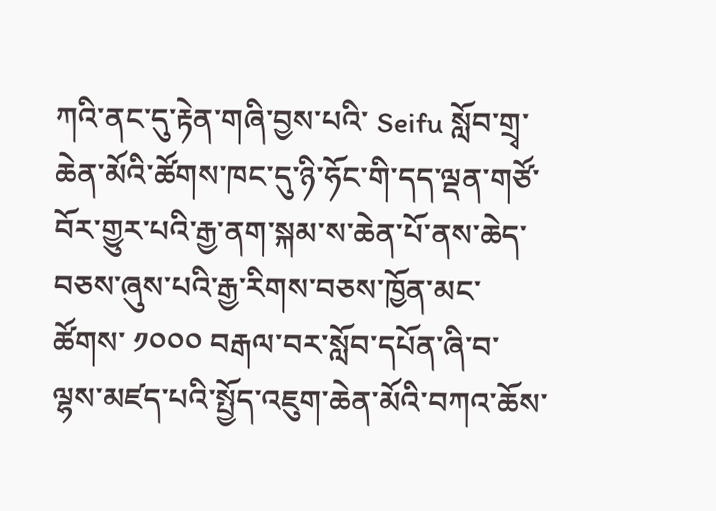ཀའི་ནང་དུ་རྟེན་གཞི་བྱས་པའི་ Seifu སློབ་གྲྭ་ཆེན་མོའི་ཚོགས་ཁང་དུ་ཉི་ཧོང་གི་དད་ལྡན་གཙོ་བོར་གྱུར་པའི་རྒྱ་ནག་སྐམ་ས་ཆེན་པོ་ནས་ཆེད་བཅས་ཞུས་པའི་རྒྱ་རིགས་བཅས་ཁྱོན་མང་ཚོགས་ ༡༠༠༠ བརྒལ་བར་སློབ་དཔོན་ཞི་བ་ལྷས་མཛད་པའི་སྤྱོད་འཇུག་ཆེན་མོའི་བཀའ་ཆོས་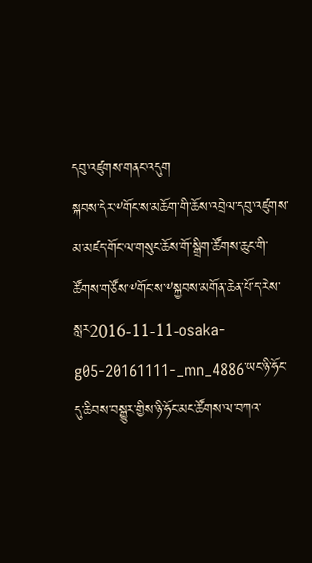དབུ་འཛུགས་གནང་འདུག
སྐབས་དེར་༸གོང་ས་མཆོག་གི་ཆོས་འབྲེལ་དབུ་འཛུགས་མ་མཛད་གོང་ལ་གསུང་ཆོས་གོ་སྒྲིག་ཚོགས་ཆུང་གི་ཚོགས་གཙོས་༸གོང་ས་༸སྐྱབས་མགོན་ཆེན་པོ་ད་རེས་སླར2016-11-11-osaka-g05-20161111-_mn_4886་ཡང་ཉི་ཧོང་དུ་ཆིབས་བསྒྱུར་གྱིས་ཉི་ཧོང་མང་ཚོགས་ལ་བཀའ་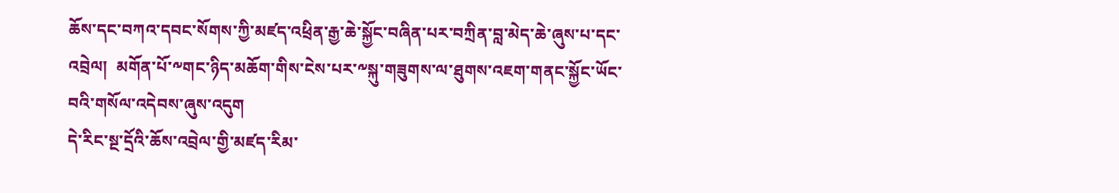ཆོས་དང་བཀའ་དབང་སོགས་ཀྱི་མཛད་འཕྲིན་རྒྱ་ཆེ་སྐྱོང་བཞིན་པར་བཀྲིན་བླ་མེད་ཆེ་ཞུས་པ་དང་འབྲེལ།  མགོན་པོ་༸གང་ཉིད་མཆོག་གིས་ངེས་པར་༸སྐུ་གཟུགས་ལ་ཐུགས་འཇག་གནང་སྐྱོང་ཡོང་བའི་གསོལ་འདེབས་ཞུས་འདུག
དེ་རིང་སྔ་དྲོའི་ཆོས་འབྲེལ་གྱི་མཛད་རིམ་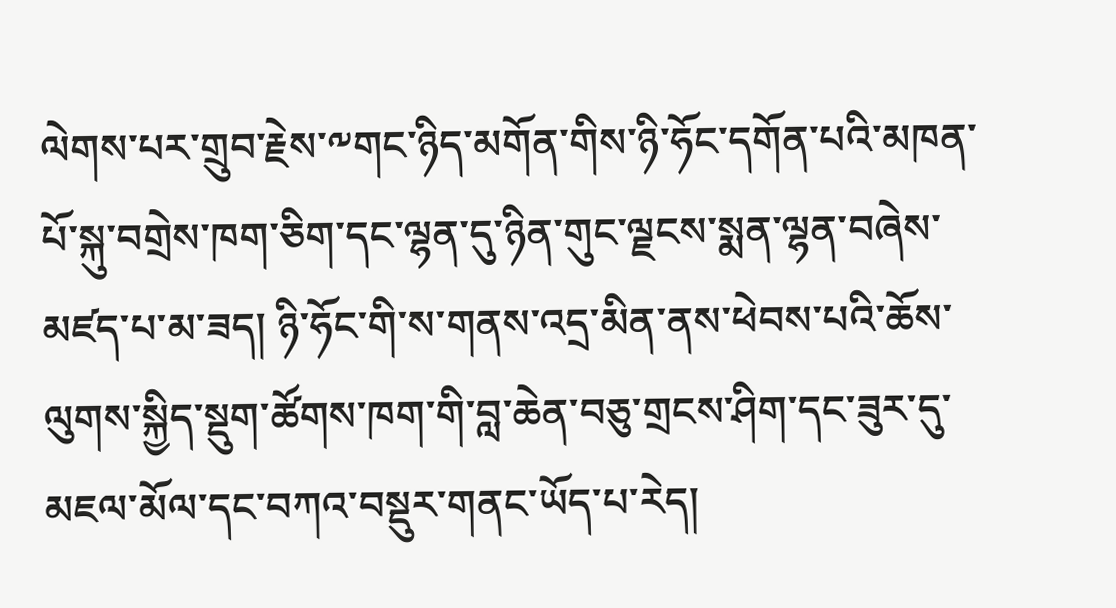ལེགས་པར་གྲུབ་རྗེས་༸གང་ཉིད་མགོན་གིས་ཉི་ཧོང་དགོན་པའི་མཁན་པོ་སྐུ་བགྲེས་ཁག་ཅིག་དང་ལྷན་དུ་ཉིན་གུང་ལྗངས་སྨན་ལྷན་བཞེས་མཛད་པ་མ་ཟད། ཉི་ཧོང་གི་ས་གནས་འདྲ་མིན་ནས་ཕེབས་པའི་ཆོས་ལུགས་སྐྱིད་སྡུག་ཚོགས་ཁག་གི་བླ་ཆེན་བཅུ་གྲངས་ཤིག་དང་ཟུར་དུ་མཇལ་མོལ་དང་བཀའ་བསྡུར་གནང་ཡོད་པ་རེད།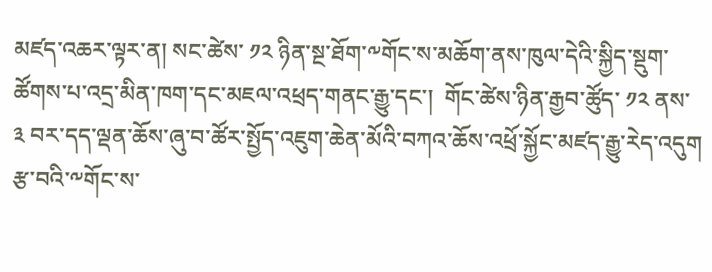མཛད་འཆར་ལྟར་ན། སང་ཚེས་ ༡༢ ཉིན་སྔ་ཐོག་༸གོང་ས་མཆོག་ནས་ཁུལ་དེའི་སྐྱིད་སྡུག་ཚོགས་པ་འདྲ་མིན་ཁག་དང་མཇལ་འཕྲད་གནང་རྒྱུ་དང་།  གོང་ཚེས་ཉིན་རྒྱབ་ཚོུད་ ༡༢ ནས་ ༣ བར་དད་ལྡན་ཆོས་ཞུ་བ་ཚོར་སྤྱོད་འཇུག་ཆེན་མོའི་བཀའ་ཆོས་འཕྲོ་སྐྱོང་མཛད་རྒྱུ་རེད་འདུག
རྩ་བའི་༸གོང་ས་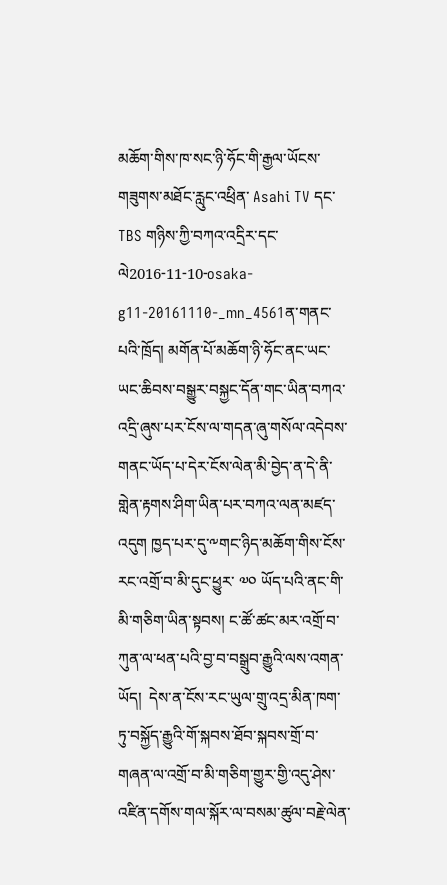མཆོག་གིས་ཁ་སང་ཉི་ཧོང་གི་རྒྱལ་ཡོངས་གཟུགས་མཐོང་རླུང་འཕྲིན་ Asahi TV དང་ TBS གཉིས་ཀྱི་བཀའ་འདྲིར་དང་ལེ2016-11-10-osaka-g11-20161110-_mn_4561ན་གནང་པའི་ཁྲོད། མགོན་པོ་མཆོག་ཉི་ཧོང་ནང་ཡང་ཡང་ཆིབས་བསྒྱུར་བསྐྱང་དོན་གང་ཡིན་བཀའ་འདྲི་ཞུས་པར་ངོས་ལ་གདན་ཞུ་གསོལ་འདེབས་གནང་ཡོད་པ་དེར་ངོས་ལེན་མི་བྱེད་ན་དེ་ནི་གླེན་རྟགས་ཤིག་ཡིན་པར་བཀའ་ལན་མཛད་འདུག ཁྱད་པར་དུ་༸གང་ཉིད་མཆོག་གིས་ངོས་རང་འགྲོ་བ་མི་དུང་ཕྱུར་ ༧༠ ཡོད་པའི་ནང་གི་མི་གཅིག་ཡིན་སྟབས། ང་ཚོ་ཚང་མར་འགྲོ་བ་ཀུན་ལ་ཕན་པའི་བྱ་བ་བསྒྲུབ་རྒྱུའི་ལས་འགན་ཡོད།  དེས་ན་ངོས་རང་ཡུལ་གྲུ་འདྲ་མིན་ཁག་ཏུ་བསྐྱོད་རྒྱུའི་གོ་སྐབས་ཐོབ་སྐབས་གྲོ་བ་གཞན་ལ་འགྲོ་བ་མི་གཅིག་གྱུར་གྱི་འདུ་ཤེས་འཛིན་དགོས་གལ་སྐོར་ལ་བསམ་ཚུལ་བརྗེ་ལེན་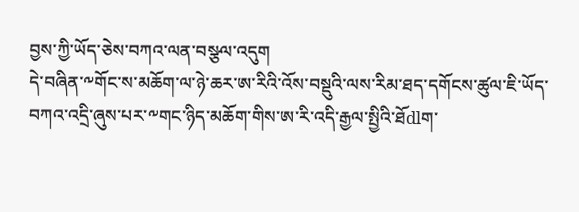བྱས་ཀྱི་ཡོད་ཅེས་བཀའ་ལན་བསྩལ་འདུག
དེ་བཞིན་༸གོང་ས་མཆོག་ལ་ཉེ་ཆར་ཨ་རིའི་འོས་བསྡུའི་ལས་རིམ་ཐད་དགོངས་ཚུལ་ཇི་ཡོད་བཀའ་འདྲི་ཞུས་པར་༸གང་ཉིད་མཆོག་གིས་ཨ་རི་འདི་རྒྱལ་སྤྱིའི་ཐོdlག་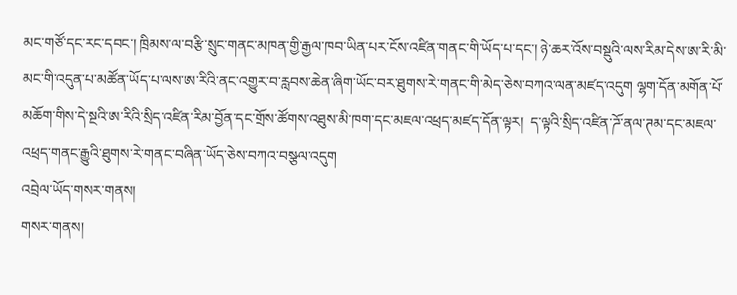མང་གཙོ་དང་རང་དབང་། ཁྲིམས་ལ་བརྩི་སྲུང་གནང་མཁན་གྱི་རྒྱལ་ཁབ་ཡིན་པར་ངོས་འཛིན་གནང་གི་ཡོད་པ་དང་། ཉེ་ཆར་འོས་བསྡུའི་ལས་རིམ་དེས་ཨ་རི་མི་མང་གི་འདུན་པ་མཚོན་ཡོད་པ་ལས་ཨ་རིའི་ནང་འགྱུར་བ་རླབས་ཆེན་ཞིག་ཡོང་བར་ཐུགས་རེ་གནང་གི་མེད་ཅེས་བཀའ་ལན་མཛད་འདུག ལྷག་དོན་མགོན་པོ་མཆོག་གིས་དེ་སྔའི་ཨ་རིའི་སྲིད་འཛིན་རིམ་བྱོན་དང་གྲོས་ཚོགས་འཐུས་མི་ཁག་དང་མཇལ་འཕྲད་མཛད་དོན་ལྟར།  ད་ལྟའི་སྲིད་འཛིན་ཌོ་ནལ་ཊམ་དང་མཇལ་འཕྲད་གནང་རྒྱུའི་ཐུགས་རེ་གནང་བཞིན་ཡོད་ཅེས་བཀའ་བསྩལ་འདུག
འབྲེལ་ཡོད་གསར་གནས།
གསར་གནས།